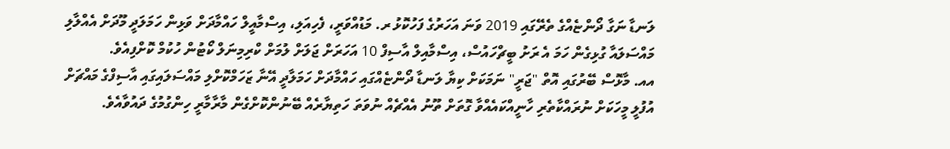ލަނޑާ ނަގާ ދޯންޏެއްގެ ތެރޭގައި 2019 ވަނަ އަހަރުގެ ފަހުކޮޅު ރ. މަޑުއްވަރީ، ފެހިއަލި، އިސްމާއީލް ހައްމާދަށް ވަޅިން ހަމަލަދީ މޫދަށް އެއްލާލި މައްސަލައާ ގުޅިގެން ހަމަ އެ ރަށު ބީޗްހައުސް، އިސްމާއިލް އާސިފް 10 އަހަރަށް ޖަލަށް ލުމަށް ކްރިމިނަލް ކޯޓުން ހުކުމް ކޮށްފިއެވެ.
އއ. މާޅޮސް ބޭރުގައި އޮތް "ޖަރީ" ނަމަކަށް ކިޔާ ލަނޑާ ދޯންޏެއްގައި ހައްމާދަށް ހަމަލާދީ އޭނާ ޒަހަމްކޮށްލި މައްސަލައިގައި އާސިފްގެ މައްޗަށް އުފުލީ މީހަކަށް ނުރައްކާތެރި ހާނީއްކައެއްވާ ގޮތަށް ތޫނު އެއްޗެއް ނުވަތަ ހަތިޔާރެއް ބޭނުންކޮށްގެން މާރާމާރީ ހިންގުމުގެ ދައުވާއެވެ.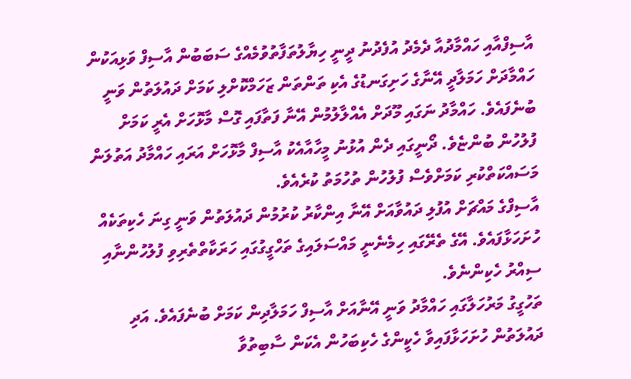އާސިފްއާއި ހައްމާދުއާ ދެމެދު އުފެދުނު ދީނީ ހިޔާލުތަފާތުވުމެއްގެ ސަބަބުން އާސިފް ވަޅިއަކުން ހައްމާދަށް ހަމަލާދީ އޭނާގެ ހަށިގަނޑުގެ އެކި ތަންތަން ޒަހަމްކޮށްލި ކަމަށް ދައުލަތުން ވަނީ ބުނެފައެވެ. ހައްމާދު ނަގައި މޫދަށް އެއްލާލުމުން އޭނާ ފަތާފައި ގޮސް މާޅޮހަށް އެރީ ކަމަށް ފުލުހުން ބުންޏެވެ. ދޯނީގައި ދެން އުޅުނު މީހާއާއެކު އާސިފް މާޅޮހަށް އަރައި ހައްމާދު އަތުލަން މަސައްކަތްކުރި ކަމަށްވެސް ފުލުހުން ތުހުމަތު ކުރެއެވެ.
އާސިފްގެ މައްޗަށް އުފުލި ދައުވާއަށް އޭނާ އިންކާރު ކުރުމުން ދައުލަތުން ވަނީ ގިނަ ހެކިތަކެއް ހުށަހަޅާފައެވެ. އޭގެ ތެރޭގައި ހިމެނެނީ މައްސަލައިގެ ތަހްގީގުގައި ހަރަކާތްތެރިވި ފުލުހުންނާއި ސިއްރު ހެކިންނެވެ.
ތަހުގީގު މަރުހަލާގައި ހައްމާދު ވަނީ އޭނާއަށް އާސިފް ހަމަލާދިން ކަމަށް ބުނެފައެވެ. އަދި ދައުލަތުން ހުށަހަޅާފައިވާ ހެކީންގެ ހެކިބަހުން އެކަން ސާބިތުވާ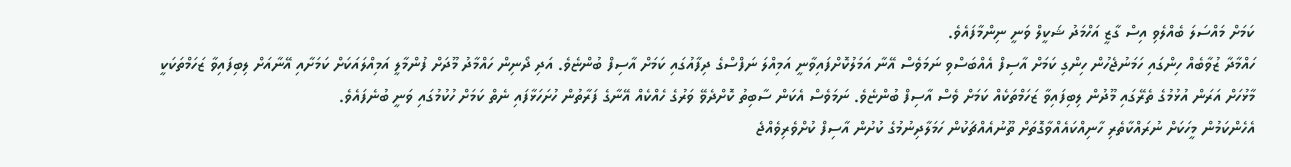ކަމަށް މައްސަލަ ބެއްލެވި އިސް ގާޒީ އަހްމަދު ޝަކީލް ވަނީ ނިންމާފައެވެ.
ހައްމާދާ ޒުވާބެއް ހިންގައި ހަމަނުޖެހުން ހިންގި ކަމަށް އާސިފް އެއްބަސްވި ނަމަވެސް އޭނާ އަމަލުކޮށްފައިވާނީ އަމިއްލަ ނަފްސްގެ ދިފާއުގައި ކަމަށް އާސިފް ބުންޏެވެ. އަދި ދޯނިން ހައްމާދު މޫދަށް ފުންމާލީ އަމިއްލައަކަށް ކަމަށާއި އޭނާއަށް ލިބިފައިވާ ޒަހަމްތަކަކީ މާޅުހަށް އަރަން އުޅުމުގެ ތެރޭގައި މޫދުން ލިބިފައިވާ ޒަހަމްތަކެއް ކަމަށް ވެސް އާސިފް ބުންޏެވެ. ނަމަވެސް އެކަން ސާބިތު ކޮށްދެވޭ ވަރުގެ ހެއްކެއް އޭނާގެ ފަރާތުން ހުށަހަޅާފައި ނެތް ކަމަށް ހުކުމުގައި ވަނީ ބުނެފައެވެ.
އެހެންކަމުން މީހަކަށް ނުރައްކާތެރި ހާނިއްކައެއްވާގޮތަށް ތޫނުއެއްޗަކުން ހަމަލާދިނުމުގެ ކުށުން އާސިފް ކުށްވެރިވެއްޖެ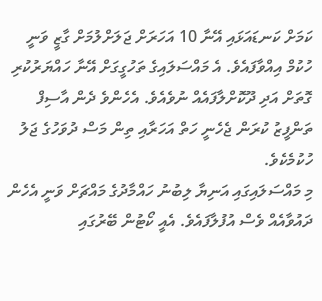ކަމަށް ކަނޑައަޅައި އޭނާ 10 އަހަރަށް ޖަލަށްލުމަށް ގާޒީ ވަނީ ހުކުމް އިއްވާފައެވެ. އެ މައްސަލައިގެ ތަހުގީގަށް އޭނާ ހައްޔަރުކުރި ގޮތަށް އަދި ދޫކޮށްލާފައެއް ނުވެއެވެ. އެހެންވެ ދެން އާސިފް ތަންފީޒު ކުރަން ޖެހެނީ ހަތް އަހަރާއި ތިން މަސް ދުވަހުގެ ޖަލު ހުކުމެކެވެ.
މި މައްސަލައިގައި އަނިޔާ ލިބުނު ހައްމާދުގެ މައްޗަށް ވަނީ އެހެން ދައުވާއެއް ވެސް އުފުލާފައެވެ. އެއީ ކޯޓުން ބޭރުގައި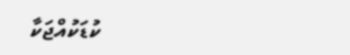ކުޑަކުއްޖަކާ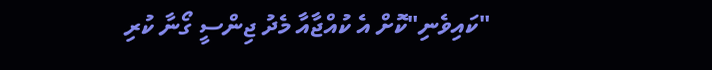"ކައިވެނި"ކޮށް އެ ކުއްޖާއާ މެދު ޖިންސީ ގޯނާ ކުރި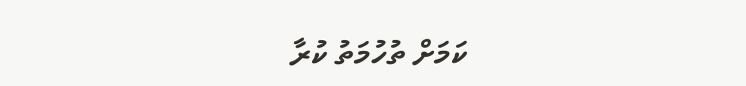ކަމަށް ތުހުމަތު ކުރާ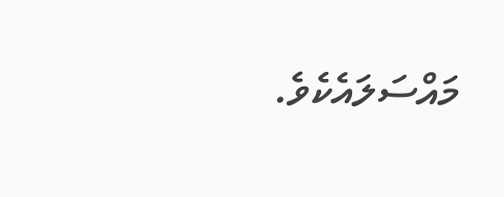މައްސަލައެކެވެ.